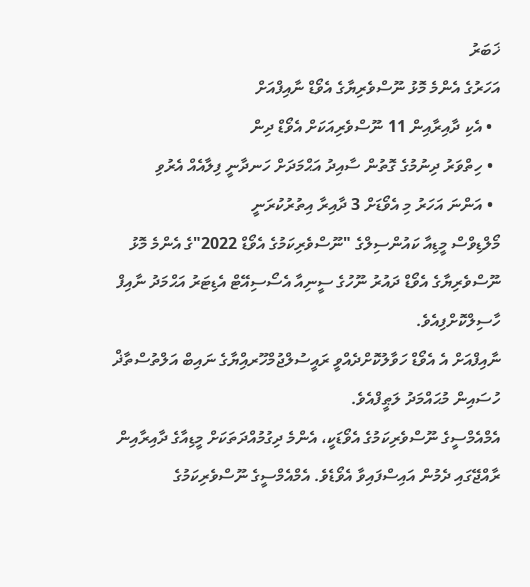ޚަބަރު
އަހަރުގެ އެންމެ މޮޅު ނޫސްވެރިޔާގެ އެވޯޑް ނާއިފްއަށް
  • އެކި ދާއިރާއިން 11 ނޫސްވެރިއަކަށް އެވޯޑް ދިން
  • ހިތްވަރު ދިނުމުގެ ގޮތުން ސާއިދު އަޙްމަދަށް ހަނދާނީ ފިލާއެއް އެރުވި
  • އަންނަ އަހަރު މި އެވޯޑަށް 3 ދާއިރާ އިތުރުކުރަނީ
މޯލްޑިވްސް މީޑިއާ ކައުންސިލްގެ "ނޫސްވެރިކަމުގެ އެވޯޑް 2022"ގެ އެންމެ މޮޅު ނޫސްވެރިޔާގެ އެވޯޑް ދައުރު ނޫހުގެ ސީނިއާ އެސޯސިއޭޓް އެޑިޓަރު އަޙްމަދު ނާއިފް ހާސިލްކޮށްފިއެވެ.
ނާއިފްއަށް އެ އެވޯޑް ހަވާލުކޮށްދެއްވީ ރައީސުލްޖުމްހޫރއްިޔާގެ ނައިބް އަލްތުސްތާޛް ހުސައިން މުޙައްމަދު ލަޠީފްއެވެ.
އެމްއެމްސީގެ ނޫސްވެރިކަމުގެ އެވޯޑަކީ، އެންމެ ދިގުމުއްދަތަކަށް މީޑިއާގެ ދާއިރާއިން ރާއްޖޭގައި ދެމުން އައިސްފައިވާ އެވޯޑެވެ. އެމްއެމްސީގެ ނޫސްވެރިކަމުގެ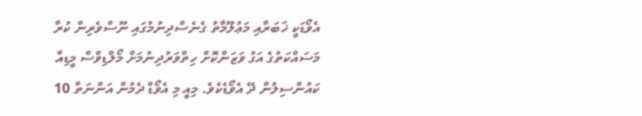އެވޯޑަކީ ޚަބަރާއި މަޢުލޫމާތު ގެނެސްދިނުމުގައި ނޫސްވެރިން ކުރާ މަސައްކަތުގެ އަގު ވަޒަންކޮށް ހިތްވަރުދިނުމަށް މޯލްޑިވްސް މީޑިއާ ކައުންސިލުން ދޭ އެވޯޑެކެވެ. މިއީ މި އެވޯޑް ދެމުން އަންނަތާ 10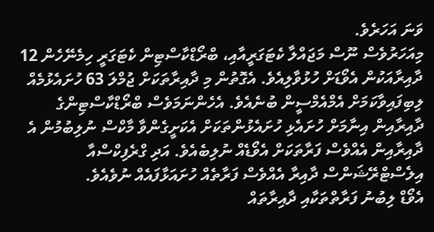ވަނަ އަހަރެވެ.
މިއަހަރުވެސް ނޫސް މަޖައްލާ ކެޓަގަރީއާއި، ބްރޯޑްކާސްޓިން ކެޓަގަރީ ހިމެނޭހެން 12 ދާއިރާއަކުން އެވޯޑަށް ހުޅުވާލިއެވެ. އެގޮތުން މި ދާއިރާތަކަށް ޖުމްލަ 63 ހުށައެޅުމެއް ލިބިފައިވާކަމަށް އެމްއެމްސީން ބުނެއެވެ. އެހެންނަމަވެސް ބްރޯޑްކާސްޓިންގެ ދާއިރާއިން އިނާމަށް ހުށައެޅި ހުށައެޅުންތަކަށް އެކަށީގެންވާ މާކްސް ނުލިބުމުން އެ ދާއިރާއިން އެއްވެސް ފަރާތަކަށް އެވޯޑެއް ނުލިބެއެވެ. އަދި ގްރެފިކްސްއާ އިލެސްޓްރޭޝަންސް ދާއިރާ އެއްވެސް ފަރާތެއް ހުށައަޅާފައެއް ނުވެއެވެ.
އެވޯޑް ލިބުނު ފަރާތްތަކާއި ދާއިރާތައް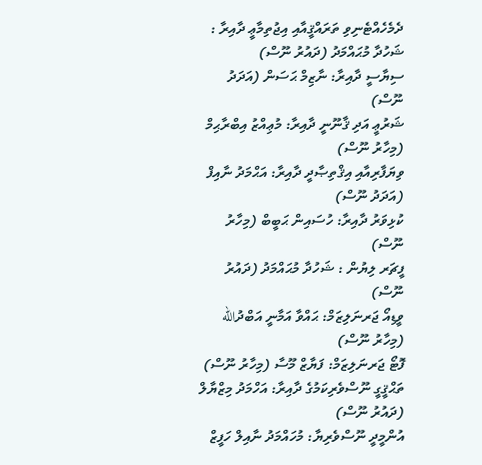ދެމެހެއްޓެނިވި ތަރައްޤީއާއި އިޖުތިމާޢީ ދާއިރާ : ޝަހުދާ މުޙައްމަދު (ދައުރު ނޫސް)
ސިޔާސީ ދާއިރާ: ނާޒިމް ޙަސަން (އަދަދު ނޫސް)
ޝަރުޢީ އަދި ޤާނޫނީ ދާއިރާ: މުޢިއްޒު އިބްރާޙިމް (މިހާރު ނޫސް)
ވިޔަފާރިއާއި އިޤްތިޞާދީ ދާއިރާ: އަޙްމަދު ނާއިފް (އަދަދު ނޫސް)
ކުޅިވަރު ދާއިރާ: ހުސައިން ޙަބީބް (މިހާރު ނޫސް)
ފީޗަރ ލިޔުން : ޝަހުދާ މުޙައްމަދު (ދައުރު ނޫސް)
ވީޑިއޯ ޖަރނަލިޒަމް: ޙައްވާ އަމާނީ އަބްދުالله (މިހާރު ނޫސް)
ފޮޓޯ ޖަރނަލިޒަމް: ފަޔާޒް މޫސާ (މިހާރު ނޫސް)
ތަޙްޤީގީ ނޫސްވެރިކަމުގެ ދާއިރާ: އަހްމަދު މިޒްޔާލް (ދައުރު ނޫސް)
އުންމީދީ ނޫސްވެރިޔާ: މުހައްމަދު ނާއިލް ހަފީޒް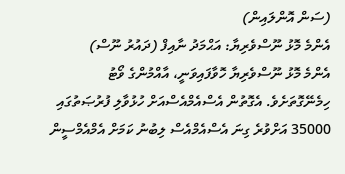(ސަން އޮންލައިން)
އެންމެ މޮޅު ނޫސްވެރިޔާ: އަޙްމަދު ނާއިފް (ދައުރު ނޫސް)
އެންމެ މޮޅު ނޫސްވެރިޔާ ހޮވާފައިވަނީ، އާއްމުންގެ ވޯޓު ހިމެނޭގޮތަށެވެ. އެގޮތުން އެސްއެމްއެސްއަށް ހުޅުވާލި ފުރުޞަތުގައި 35000 އަށްވުރެ ގިނަ އެސްއެމްއެސް ލިބުނު ކަމަށް އެމްއެމްސީން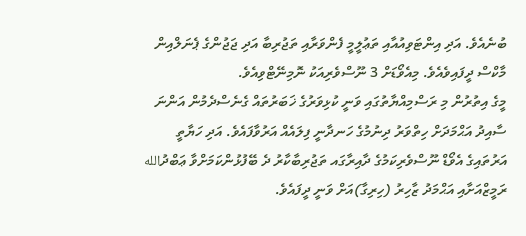ބުނެއެވެ. އަދި އިންޓަވިއުއާއި ތަޢުލީމީ ފެންވަރާއި ތަޖުރިބާ އަދި ޖަޖުންގެ ޕެނަލްއިން މާކްސް ދީފައިވެއެވެ. މިއެވޯޑަށް 3 ނޫސްވެރިއަކު ނޮމިނޭޓްވިއެވެ.
މީގެ އިތުރުން މި ރަސްމިއްޔާތުގައި ވަނީ ކުޅިވަރުގެ ޚަބަރުތައް ގެނެސްދެމުން އަންނަ ސާއިދު އަޙްމަދަށް ހިތްވަރު ދިނުމުގެ ހަނދާނީ ފިލައެއް އަރުވާފައެވެ. އަދި ހަޔާތީ އަރުތައިގެ އެވޯޑް ނޫސްވެރިކަމުގެ ދާއިރާގައ ތަޖުރިބާކާރު ދެ ބޭފުޅުންކަމަށްވާ ޢަބްދުالله ރަމީޒްއަށާއި އަޙްމަދު ޒާހިރު (ހިރިގާ)އަށް ވަނީ ދީފައެވެ.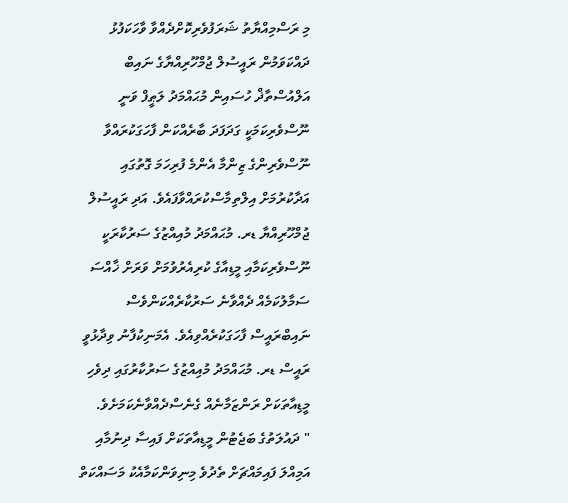މި ރަސްމިއްޔާތު ޝަރަފުވެރިކޮށްދެއްވާ ވާހަކަފުޅު ދައްކަވަމުން ރައީސުލް ޖުމްހޫރިއްޔާގެ ނައިބް އަލްއުސްތާޛް ހުސައިން މުޙައްމަދު ލަޠީފް ވަނީ ނޫސްވެރިކަމަކީ ގަދަފަދަ ބާރެއްކަން ފާހަގަކުރައްވާ ނޫސްވެރިންގެ ޒިންމާ އެންމެ ފުރިހަމަ ގޮތުގައި އަދާކުރުމަށް އިލްތިމާސްކުރައްވާފައެވެ. އަދި ރައީސުލް ޖުމްހޫރިއްޔާ ޑރ. މުޙައްމަދު މުއިއްޒުގެ ސަރުކާރަކީ ނޫސްވެރިކަމާއި މީޑިއާގެ ކުރިއެރުވުމަށް ވަރަށް ޚާއްސަ ސަމާލުކަމެއް ދެއްވާނެ ސަރުކާރެއްކަންވެސް ނައިބްރައީސް ފާހަގަކުރެއްވިއެވެ. އެމަނިކުފާނު ވިދާޅުވީ ރައީސް ޑރ. މުޙައްމަދު މުއިއްޒުގެ ސަރުކާރުގައި ދިވެހި މީޑިއާތަކަށް ރަންޒަމާނެއް ގެނެސްދެއްވާނެކަމަށެވެ.
" ދައުލަތުގެ ބަޖެޓުން މީޑިއާތަކަށް ފައިސާ ދިނުމާއި އަމިއްލަ ފައިމައްޗަށް ތެދުވެ މިނިވަންކަމާއެކު މަސައްކަތް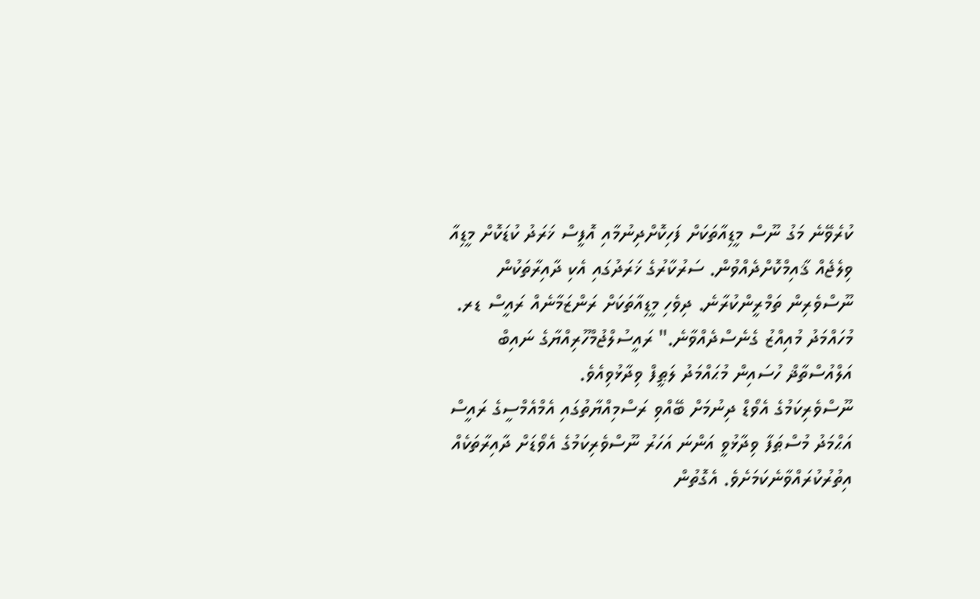ކުރެވޭނެ މަގު ނޫސް މީޑިއާތަކަށް ފަހިކޮށްދިނުމާއި އޮފީސް ޚަރަދު ކުޑަކޮށް މީޑިއާ ވިލެޖެއް ޤާއިމްކޮށްދެއްވުން. ސަރުކާރުގެ ޚަރަދުގައި އެކި ދާއިރާތަކުން ނޫސްވެރިން ތަމްރީންކުރާނެ. ދިވެހި މީޑިއާތަކަށް ރަންޒަމާނެއް ރައީސް ޑރ. މުހައްމަދު މުއިއްޒު ގެނެސްދެއްވާނެ." ރައީސުލްޖުމްހޫރިއްޔާގެ ނައިބް އަލްއުސްތާޛް ހުސައިން މުޙައްމަދު ލަޠީފް ވިދާޅުވިއެވެ.
ނޫސްވެރިކަމުގެ އެވޯޑް ދިނުމަށް ބޭއްވި ރަސްމިއްޔާތުގައި އެމްއެމްސީގެ ރައީސް އަޙްމަދު މުސްޠަފާ ވިދާޅުވީ އަންނަ އަހަރު ނޫސްވެރިކަމުގެ އެވޯޑަށް ދާއިރާތަކެއް އިތުރުކުރައްވާނެކަމަށެވެ. އެގޮތުން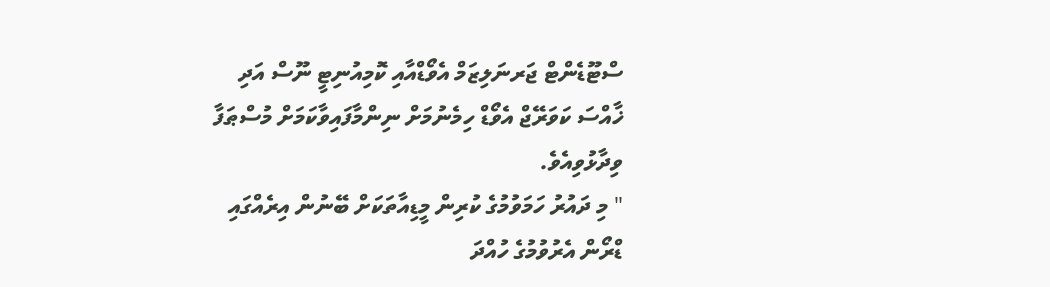ސްޓޫޑެންޓް ޖަރނަލިޒަމް އެވޯޑްއާއި ކޮމިއުނިޓީ ނޫސް އަދި ޚާއްސަ ކަވަރޭޖް އެވޯޑް ހިމެނުމަށް ނިންމާފައިވާކަމަށް މުސްޠަފާ ވިދާޅުވިއެވެ.
" މި ދައުރު ހަމަވުމުގެ ކުރިން މީޑިއާތަކަށް ބޭނުން އިރެއްގައި ޑްރޯން އެރުވުމުގެ ހުއްދަ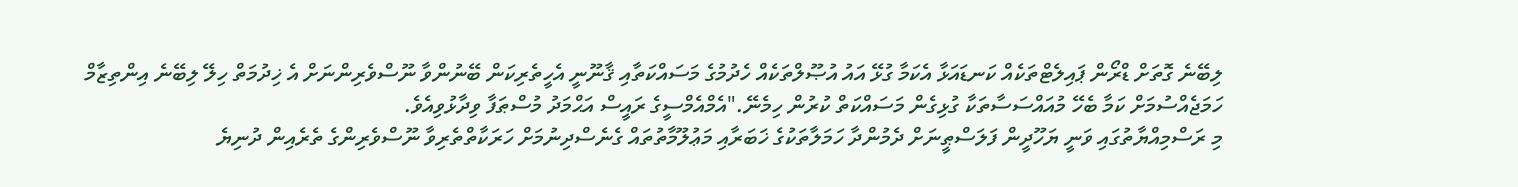ލިބޭނެ ގޮތަށް ޑްރޯން ޕައިލެޓްތަކެއް ކަނޑައަޅާ އެކަމާ ގުޅޭ އައު އުޞޫލްތަކެއް ހެދުމުގެ މަސައްކަތާއި ޤާނޫނީ އެހީތެރިކަން ބޭނުންވާ ނޫސްވެރިންނަށް އެ ޚިދުމަތް ހިލޭ ލިބޭނެ އިންތިޒާމް ހަމަޖެއްސުމަށް ކަމާ ބެހޭ މުއައްސަސާތަކާ ގުޅިގެން މަސައްކަތް ކުރުން ހިމެނޭ."އެމްއެމްސީގެ ރައީސް އަޙްމަދު މުސްޠަފާ ވިދާޅުވިއެވެ.
މި ރަސްމިއްޔާތުގައި ވަނީ ޔަހޫދީން ފަލަސްޠީނަށް ދެމުންދާ ހަމަލާތަކުގެ ޚަބަރާއި މަޢުލޫމާތުތައް ގެނެސްދިނުމަށް ހަރަކާތްތެރިވާ ނޫސްވެރިންގެ ތެރެއިން ދުނިޔެ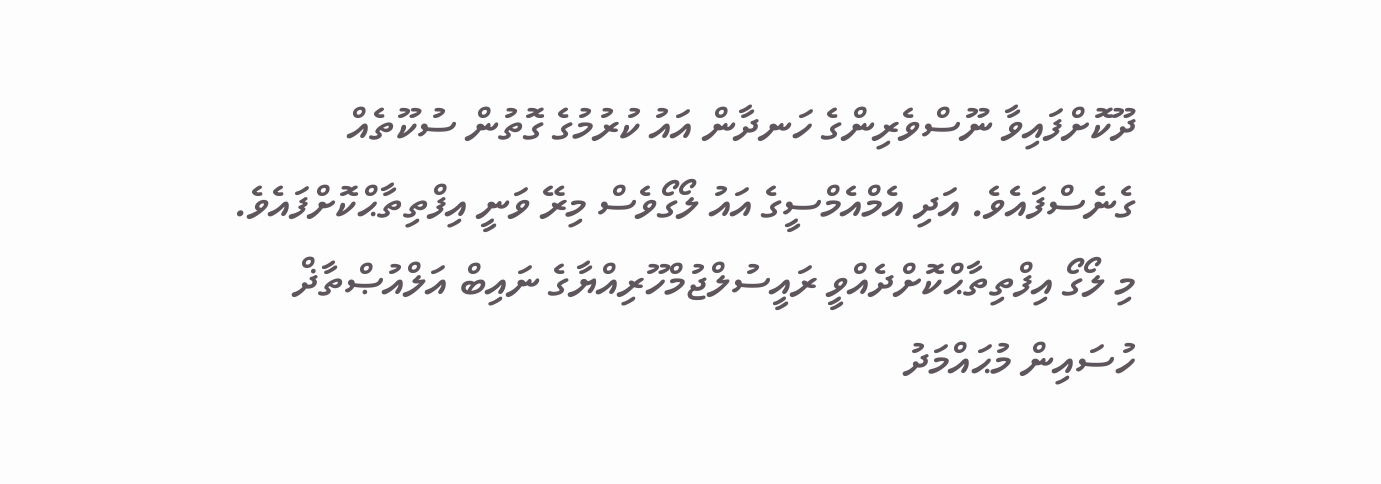ދޫކޮށްފައިވާ ނޫސްވެރިންގެ ހަނދާން އައު ކުރުމުގެ ގޮތުން ސުކޫތެއް ގެނެސްފައެވެ. އަދި އެމްއެމްސީގެ އައު ލޯގޯވެސް މިރޭ ވަނީ އިފްތިތާޙްކޮށްފައެވެ. މި ލޯގޯ އިފްތިތާޙްކޮށްދެއްވީ ރައީސުލްޖުމްހޫރިއްޔާގެ ނައިބް އަލްއުޞްތާޛް ހުސައިން މުޙައްމަދު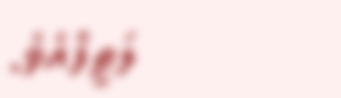ލަޠީފްއެވެ.